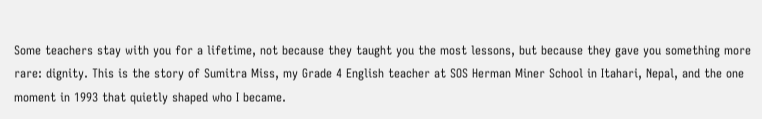Some teachers stay with you for a lifetime, not because they taught you the most lessons, but because they gave you something more rare: dignity. This is the story of Sumitra Miss, my Grade 4 English teacher at SOS Herman Miner School in Itahari, Nepal, and the one moment in 1993 that quietly shaped who I became.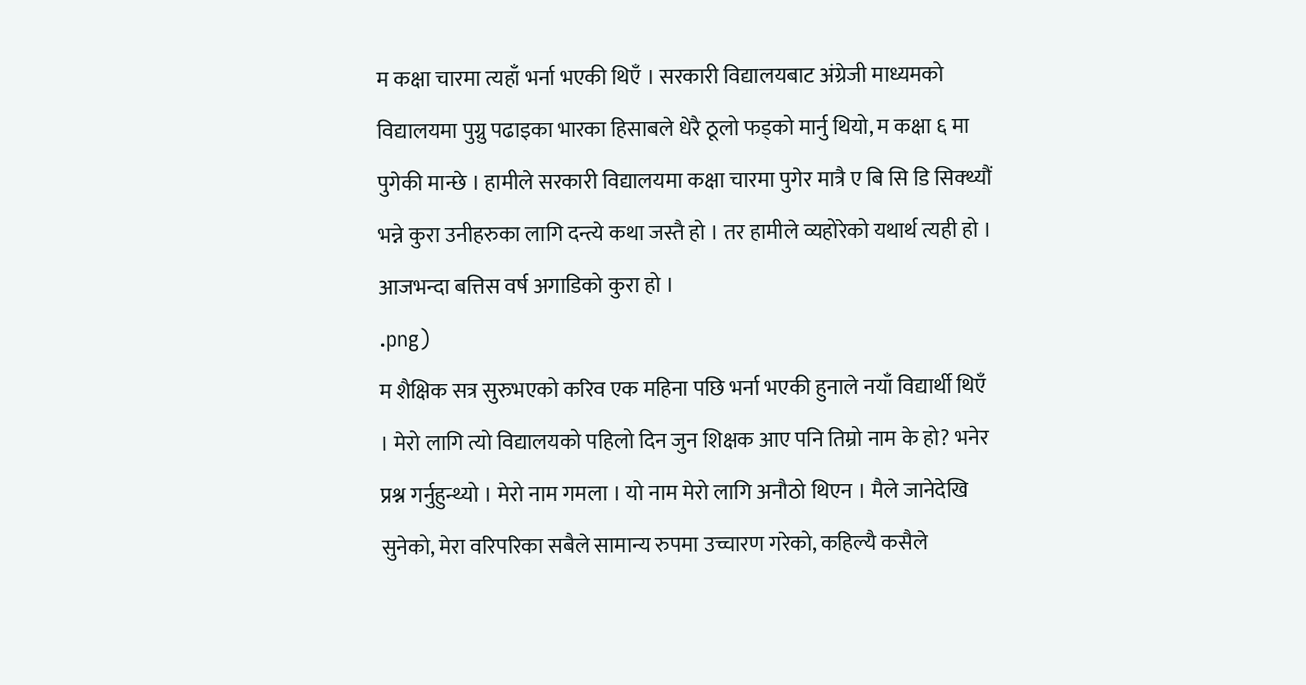म कक्षा चारमा त्यहाँ भर्ना भएकी थिएँ । सरकारी विद्यालयबाट अंग्रेजी माध्यमको विद्यालयमा पुग्नु पढाइका भारका हिसाबले धेरै ठूलो फड्को मार्नु थियो, म कक्षा ६ मा पुगेकी मान्छे । हामीले सरकारी विद्यालयमा कक्षा चारमा पुगेर मात्रै ए बि सि डि सिक्थ्यौं भन्ने कुरा उनीहरुका लागि दन्त्ये कथा जस्तै हो । तर हामीले व्यहोरेको यथार्थ त्यही हो । आजभन्दा बत्तिस वर्ष अगाडिको कुरा हो ।
.png)
म शैक्षिक सत्र सुरुभएको करिव एक महिना पछि भर्ना भएकी हुनाले नयाँ विद्यार्थी थिएँ । मेरो लागि त्यो विद्यालयको पहिलो दिन जुन शिक्षक आए पनि तिम्रो नाम के हो? भनेर प्रश्न गर्नुहुन्थ्यो । मेरो नाम गमला । यो नाम मेरो लागि अनौठो थिएन । मैले जानेदेखि सुनेको, मेरा वरिपरिका सबैले सामान्य रुपमा उच्चारण गरेको, कहिल्यै कसैले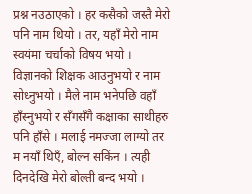प्रश्न नउठाएको । हर कसैको जस्तै मेरो पनि नाम थियो । तर, यहाँ मेरो नाम स्वयंमा चर्चाको विषय भयो । विज्ञानको शिक्षक आउनुभयो र नाम सोध्नुभयो । मैले नाम भनेपछि वहाँ हाँस्नुभयो र सँगसँगै कक्षाका साथीहरु पनि हाँसे । मलाई नमज्जा लाग्यो तर म नयाँ थिएँ, बोल्न सकिंन । त्यही दिनदेखि मेरो बोल्ती बन्द भयो ।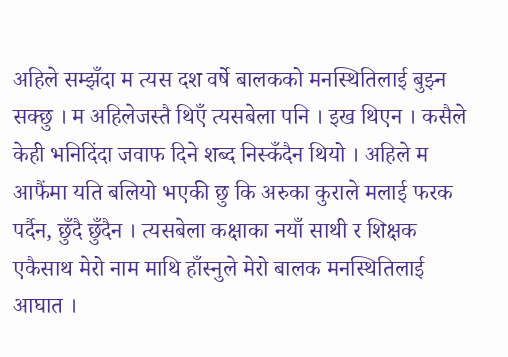अहिले सम्झँदा म त्यस दश वर्षे बालकको मनस्थितिलाई बुझ्न सक्छु । म अहिलेजस्तै थिएँ त्यसबेला पनि । इख थिएन । कसैले केही भनिदिंदा जवाफ दिने शब्द निस्कँदैन थियो । अहिले म आफैंमा यति बलियो भएकी छु कि अरुका कुराले मलाई फरक पर्दैन, छुँदै छुँदैन । त्यसबेला कक्षाका नयाँ साथी र शिक्षक एकैसाथ मेरो नाम माथि हाँस्नुले मेरो बालक मनस्थितिलाई आघात ।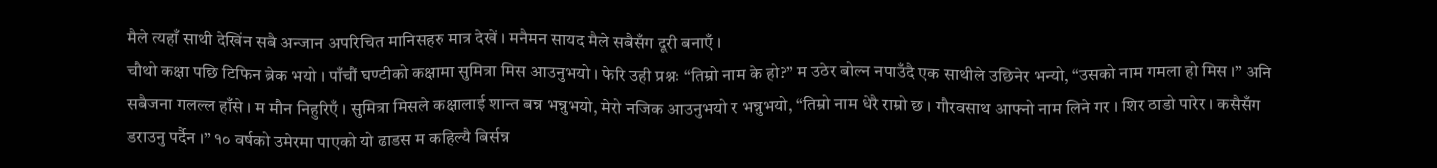मैले त्यहाँ साथी देखिंन सबै अन्जान अपरिचित मानिसहरु मात्र देखें । मनैमन सायद मैले सबैसँग दूरी बनाएँ ।
चौथो कक्षा पछि टिफिन ब्रेक भयो । पाँचौं घण्टीको कक्षामा सुमित्रा मिस आउनुभयो । फेरि उही प्रश्नः “तिम्रो नाम के हो?” म उठेर बोल्न नपाउँदै एक साथीले उछिनेर भन्यो, “उसको नाम गमला हो मिस ।” अनि सबैजना गलल्ल हाँसे । म मौन निहुरिएँ । सुमित्रा मिसले कक्षालाई शान्त बन्न भन्नुभयो, मेरो नजिक आउनुभयो र भन्नुभयो, “तिम्रो नाम धेरै राम्रो छ । गौरवसाथ आफ्नो नाम लिने गर । शिर ठाडो पारेर । कसैसँग डराउनु पर्दैन ।” १० वर्षको उमेरमा पाएको यो ढाडस म कहिल्यै बिर्सन्न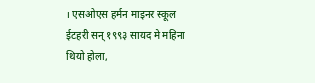। एसओएस हर्मन माइनर स्कूल ईटहरी सन् १९९३ सायद मे महिना थियो होला,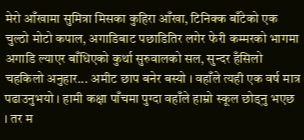मेरो आँखामा सुमित्रा मिसका कुहिरा आँखा, टिनिक्क बाँटेको एक चुल्ठो मोटो कपाल, अगाडिबाट पछाडितिर लगेर फेरी कम्मरको भागमा अगाडि ल्याएर बाँधिएको कुर्था सुरुवालको सल, सुन्दर हँसिलो चहकिलो अनुहार... अमीट छाप बनेर बस्यो । वहाँले त्यही एक वर्ष मात्र पढाउनुभयो । हामी कक्षा पाँचमा पुग्दा वहाँले हाम्रो स्कूल छोड्नु भएछ । तर म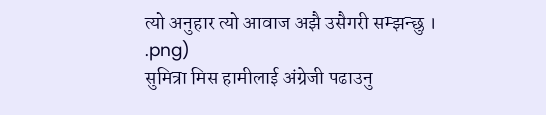त्यो अनुहार त्यो आवाज अझै उसैगरी सम्झन्छु ।
.png)
सुमित्रा मिस हामीलाई अंग्रेजी पढाउनु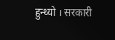हुन्थ्यो । सरकारी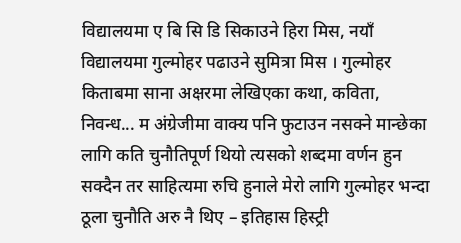विद्यालयमा ए बि सि डि सिकाउने हिरा मिस, नयाँ विद्यालयमा गुल्मोहर पढाउने सुमित्रा मिस । गुल्मोहर किताबमा साना अक्षरमा लेखिएका कथा, कविता, निवन्ध... म अंग्रेजीमा वाक्य पनि फुटाउन नसक्ने मान्छेका लागि कति चुनौतिपूर्ण थियो त्यसको शब्दमा वर्णन हुन सक्दैन तर साहित्यमा रुचि हुनाले मेरो लागि गुल्मोहर भन्दा ठूला चुनौति अरु नै थिए – इतिहास हिस्ट्री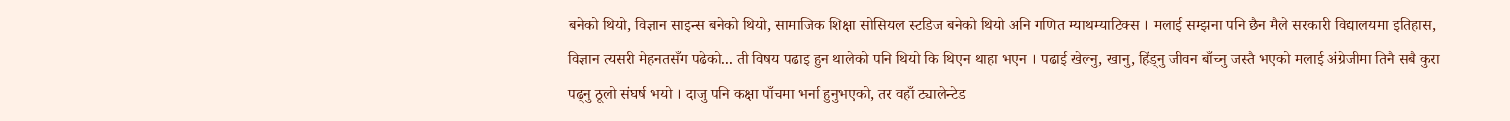बनेको थियो, विज्ञान साइन्स बनेको थियो, सामाजिक शिक्षा सोसियल स्टडिज बनेको थियो अनि गणित म्याथम्याटिक्स । मलाई सम्झना पनि छैन मैले सरकारी विद्यालयमा इतिहास, विज्ञान त्यसरी मेहनतसँग पढेको... ती विषय पढाइ हुन थालेको पनि थियो कि थिएन थाहा भएन । पढाई खेल्नु, खानु, हिंड्नु जीवन बाँच्नु जस्तै भएको मलाई अंग्रेजीमा तिनै सबै कुरा पढ्नु ठूलो संघर्ष भयो । दाजु पनि कक्षा पाँचमा भर्ना हुनुभएको, तर वहाँ ट्यालेन्टेड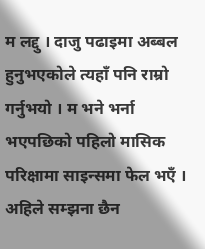म लद्दु । दाजु पढाइमा अब्बल हुनुभएकोले त्यहाँ पनि राम्रो गर्नुभयो । म भने भर्ना भएपछिको पहिलो मासिक परिक्षामा साइन्समा फेल भएँ । अहिले सम्झना छैन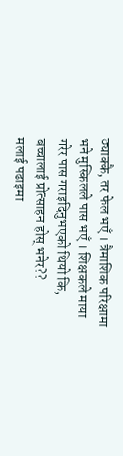ठ्याक्कै, तर फेल भएँ । त्रैमाशिक परिक्षामा भने मुस्किलले पास भएँ । शिक्षकले माया गरेर पास गराइदिनुभएको थियो कि, बच्चालाई प्रोत्साहन होस् भनेर??
मलाई पढाइमा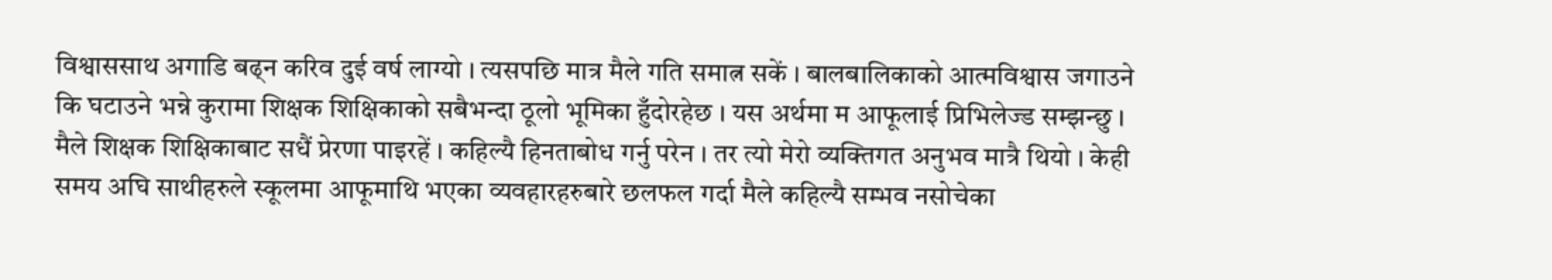विश्वाससाथ अगाडि बढ्न करिव दुई वर्ष लाग्यो । त्यसपछि मात्र मैले गति समात्न सकें । बालबालिकाको आत्मविश्वास जगाउने कि घटाउने भन्ने कुरामा शिक्षक शिक्षिकाको सबैभन्दा ठूलो भूमिका हुँदोरहेछ । यस अर्थमा म आफूलाई प्रिभिलेज्ड सम्झन्छु । मैले शिक्षक शिक्षिकाबाट सधैं प्रेरणा पाइरहें । कहिल्यै हिनताबोध गर्नु परेन । तर त्यो मेरो व्यक्तिगत अनुभव मात्रै थियो । केही समय अघि साथीहरुले स्कूलमा आफूमाथि भएका व्यवहारहरुबारे छलफल गर्दा मैले कहिल्यै सम्भव नसोचेका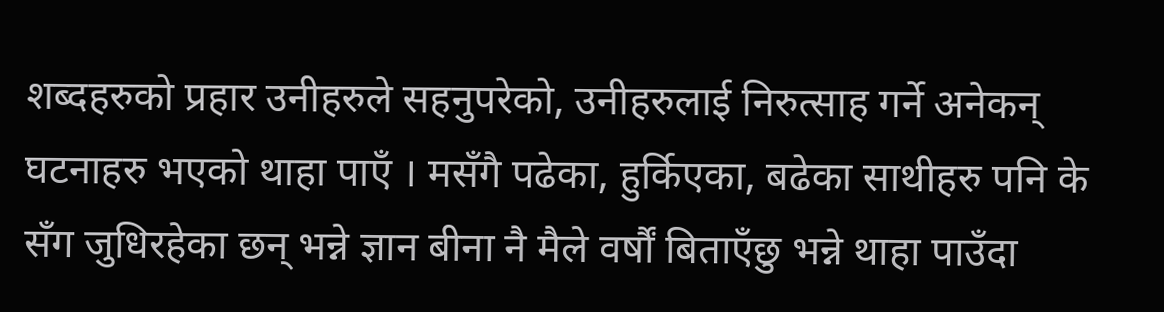शब्दहरुको प्रहार उनीहरुले सहनुपरेको, उनीहरुलाई निरुत्साह गर्ने अनेकन् घटनाहरु भएको थाहा पाएँ । मसँगै पढेका, हुर्किएका, बढेका साथीहरु पनि के सँग जुधिरहेका छन् भन्ने ज्ञान बीना नै मैले वर्षौं बिताएँछु भन्ने थाहा पाउँदा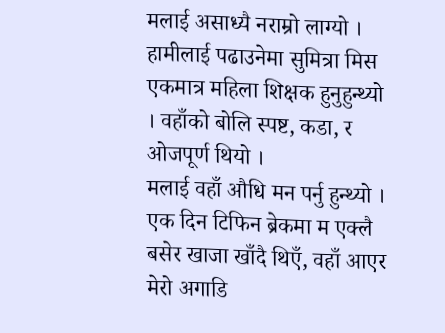मलाई असाध्यै नराम्रो लाग्यो ।
हामीलाई पढाउनेमा सुमित्रा मिस एकमात्र महिला शिक्षक हुनुहुन्थ्यो । वहाँको बोलि स्पष्ट, कडा, र ओजपूर्ण थियो ।
मलाई वहाँ औधि मन पर्नु हुन्थ्यो । एक दिन टिफिन ब्रेकमा म एक्लै बसेर खाजा खाँदै थिएँ, वहाँ आएर मेरो अगाडि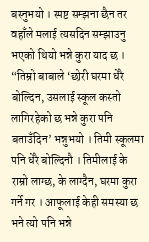बस्नुभयो । स्पष्ट सम्झना छैन तर वहाँले मलाई त्यसदिन सम्झाउनु भएको थियो भन्ने कुरा याद छ । “तिम्रो बाबाले ‘छोरी घरमा धेरै बोल्दिन, उसलाई स्कूल कस्तो लागिरहेको छ भन्ने कुरा पनि बताउँदिन’ भन्नुभयो । तिमी स्कूलमा पनि धेरै बोल्दिनौ । तिमीलाई के राम्रो लाग्छ, के लाग्दैन, घरमा कुरा गर्ने गर । आफूलाई केही समस्या छ भने त्यो पनि भन्ने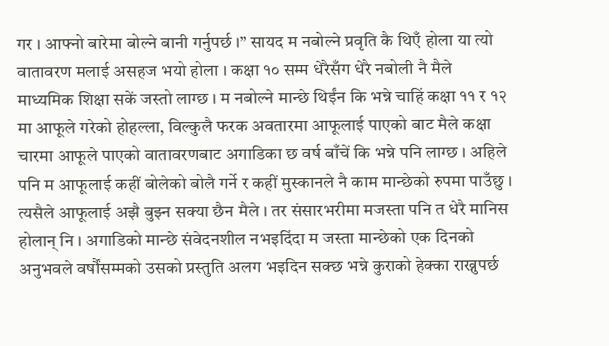गर । आफ्नो बारेमा बोल्ने बानी गर्नुपर्छ ।” सायद म नबोल्ने प्रवृति कै थिएँ होला या त्यो वातावरण मलाई असहज भयो होला । कक्षा १० सम्म धेरैसँग धेरै नबोली नै मैले माध्यमिक शिक्षा सकें जस्तो लाग्छ । म नबोल्ने मान्छे थिईंन कि भन्ने चाहिं कक्षा ११ र १२ मा आफूले गरेको होहल्ला, विल्कुलै फरक अवतारमा आफूलाई पाएको बाट मैले कक्षा चारमा आफूले पाएको वातावरणबाट अगाडिका छ वर्ष बाँचें कि भन्ने पनि लाग्छ । अहिले पनि म आफूलाई कहीं बोलेको बोलै गर्ने र कहीं मुस्कानले नै काम मान्छेको रुपमा पाउँछु । त्यसैले आफूलाई अझै बुझ्न सक्या छैन मैले । तर संसारभरीमा मजस्ता पनि त धेरै मानिस होलान् नि । अगाडिको मान्छे संवेदनशील नभइदिंदा म जस्ता मान्छेको एक दिनको अनुभवले वर्षौंसम्मको उसको प्रस्तुति अलग भइदिन सक्छ भन्ने कुराको हेक्का राख्नुपर्छ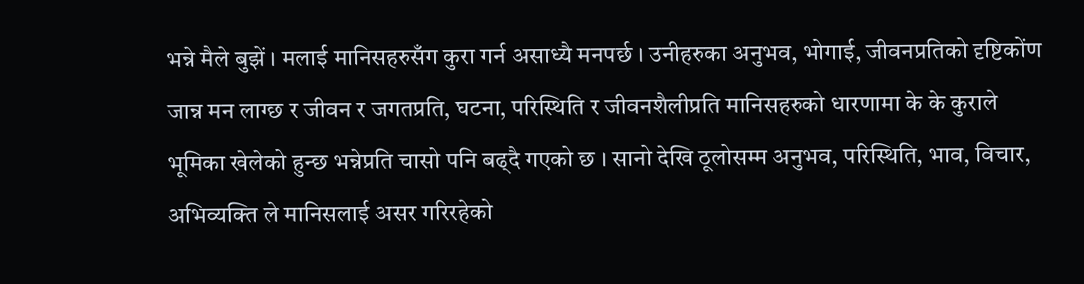भन्ने मैले बुझें । मलाई मानिसहरुसँग कुरा गर्न असाध्यै मनपर्छ । उनीहरुका अनुभव, भोगाई, जीवनप्रतिको दृष्टिकोंण जान्न मन लाग्छ र जीवन र जगतप्रति, घटना, परिस्थिति र जीवनशैलीप्रति मानिसहरुको धारणामा के के कुराले भूमिका खेलेको हुन्छ भन्नेप्रति चासो पनि बढ्दै गएको छ । सानो देखि ठूलोसम्म अनुभव, परिस्थिति, भाव, विचार, अभिव्यक्ति ले मानिसलाई असर गरिरहेको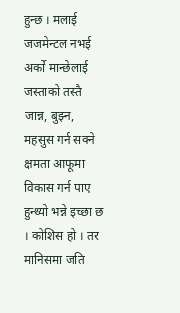हुन्छ । मलाई जजमेन्टल नभई अर्को मान्छेलाई जस्ताको तस्तै जान्न, बुझ्न, महसुस गर्न सक्ने क्षमता आफूमा विकास गर्न पाए हुन्थ्यो भन्ने इच्छा छ । कोशिस हो । तर मानिसमा जति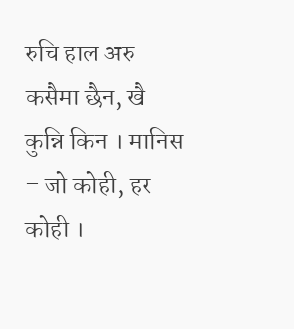रुचि हाल अरु कसैमा छैन, खै कुन्नि किन । मानिस – जो कोही, हर कोही ।